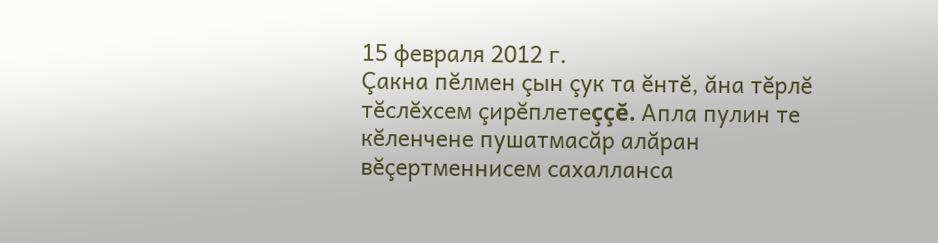15 февраля 2012 г.
Çакна пĕлмен çын çук та ĕнтĕ, ăна тĕрлĕ тĕслĕхсем çирĕплетеççĕ. Апла пулин те кĕленчене пушатмасăр алăран вĕçертменнисем сахалланса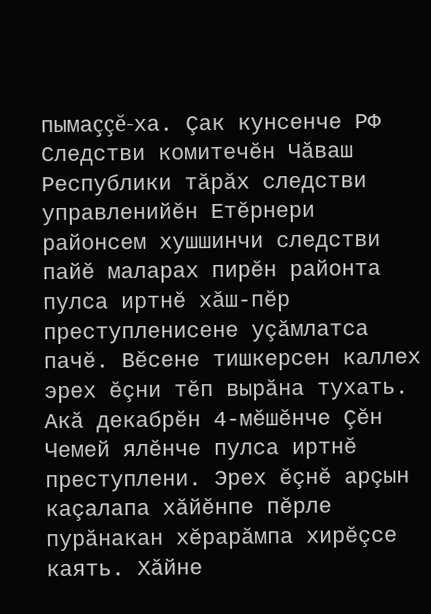пымаççĕ-ха. Çак кунсенче РФ Следстви комитечĕн Чăваш Республики тăрăх следстви управленийĕн Етĕрнери районсем хушшинчи следстви пайĕ маларах пирĕн районта пулса иртнĕ хăш-пĕр преступленисене уçăмлатса пачĕ. Вĕсене тишкерсен каллех эрех ĕçни тĕп вырăна тухать.
Акă декабрĕн 4-мĕшĕнче Çĕн Чемей ялĕнче пулса иртнĕ преступлени. Эрех ĕçнĕ арçын каçалапа хăйĕнпе пĕрле пурăнакан хĕрарăмпа хирĕçсе каять. Хăйне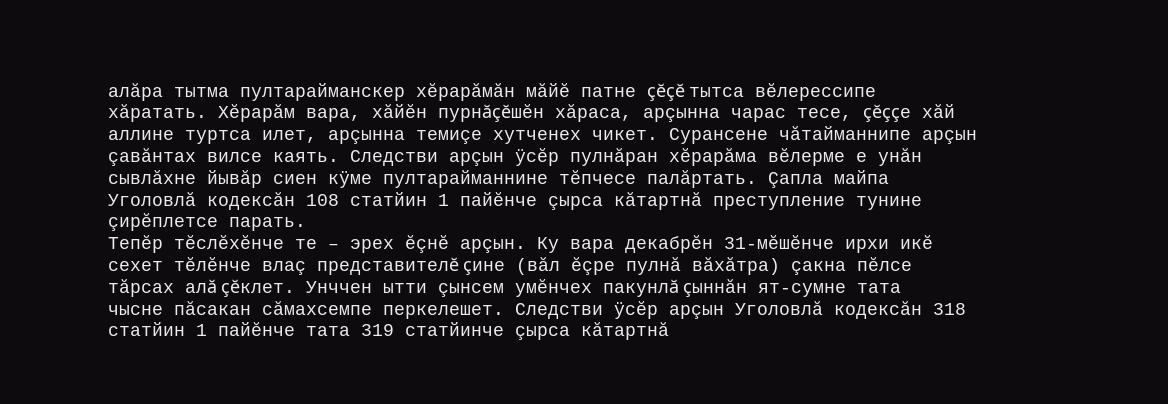алăра тытма пултарайманскер хĕрарăмăн мăйĕ патне çĕçĕ тытса вĕлерессипе хăратать. Хĕрарăм вара, хăйĕн пурнăçĕшĕн хăраса, арçынна чарас тесе, çĕççе хăй аллине туртса илет, арçынна темиçе хутченех чикет. Сурансене чăтайманнипе арçын çавăнтах вилсе каять. Следстви арçын ÿсĕр пулнăран хĕрарăма вĕлерме е унăн сывлăхне йывăр сиен кÿме пултарайманнине тĕпчесе палăртать. Çапла майпа Уголовлă кодексăн 108 статйин 1 пайĕнче çырса кăтартнă преступление тунине çирĕплетсе парать.
Тепĕр тĕслĕхĕнче те – эрех ĕçнĕ арçын. Ку вара декабрĕн 31-мĕшĕнче ирхи икĕ сехет тĕлĕнче влаç представителĕ çине (вăл ĕçре пулнă вăхăтра) çакна пĕлсе тăрсах алă çĕклет. Унччен ытти çынсем умĕнчех пакунлă çыннăн ят-сумне тата чысне пăсакан сăмахсемпе перкелешет. Следстви ÿсĕр арçын Уголовлă кодексăн 318 статйин 1 пайĕнче тата 319 статйинче çырса кăтартнă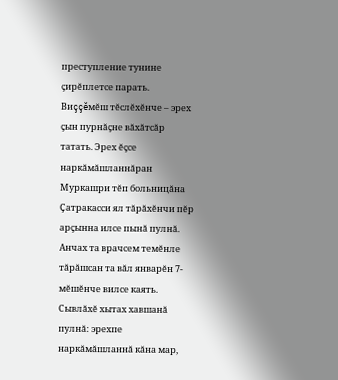преступление тунине çирĕплетсе парать.
Виççĕмĕш тĕслĕхĕнче – эрех çын пурнăçне вăхăтсăр татать. Эрех ĕçсе наркăмăшланнăран Муркашри тĕп больницăна Çатракасси ял тăрăхĕнчи пĕр арçынна илсе пынă пулнă. Анчах та врачсем темĕнле тăрăшсан та вăл январĕн 7-мĕшĕнче вилсе каять. Сывлăхĕ хытах хавшанă пулнă: эрехпе наркăмăшланнă кăна мар,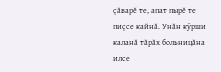çăварĕ те, апат пырĕ те пиçсе кайнă. Унăн кÿрши каланă тăрăх больницăна илсе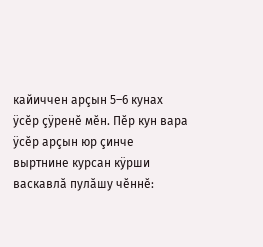кайиччен арçын 5–6 кунах ÿсĕр çÿренĕ мĕн. Пĕр кун вара ÿсĕр арçын юр çинче выртнине курсан кÿрши васкавлă пулăшу чĕннĕ: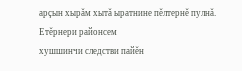арçын хырăм хытă ыратнине пĕлтернĕ пулнă.
Етĕрнери районсем
хушшинчи следстви пайĕн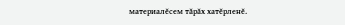материалĕсем тăрăх хатĕрленĕ.